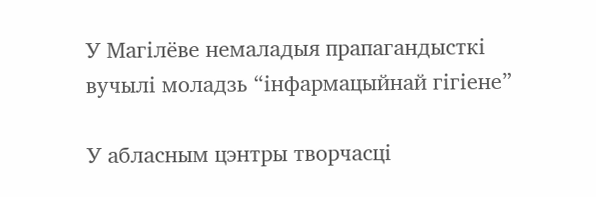У Магілёве немаладыя прапагандысткі вучылі моладзь “інфармацыйнай гігіене”

У абласным цэнтры творчасці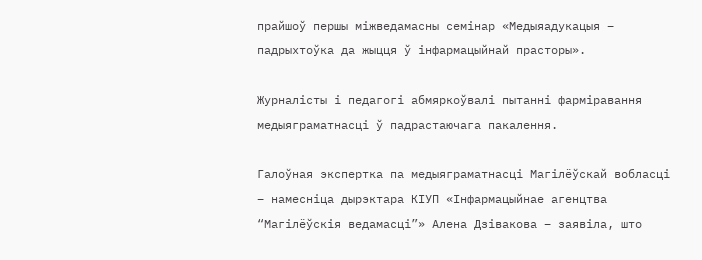прайшоў першы міжведамасны семінар «Медыяадукацыя – падрыхтоўка да жыцця ў інфармацыйнай прасторы».

Журналісты і педагогі абмяркоўвалі пытанні фарміравання медыяграматнасці ў падрастаючага пакалення.

Галоўная экспертка па медыяграматнасці Магілёўскай вобласці – намесніца дырэктара КІУП «Інфармацыйнае агенцтва “Магілёўскія ведамасці”» Алена Дзівакова – заявіла, што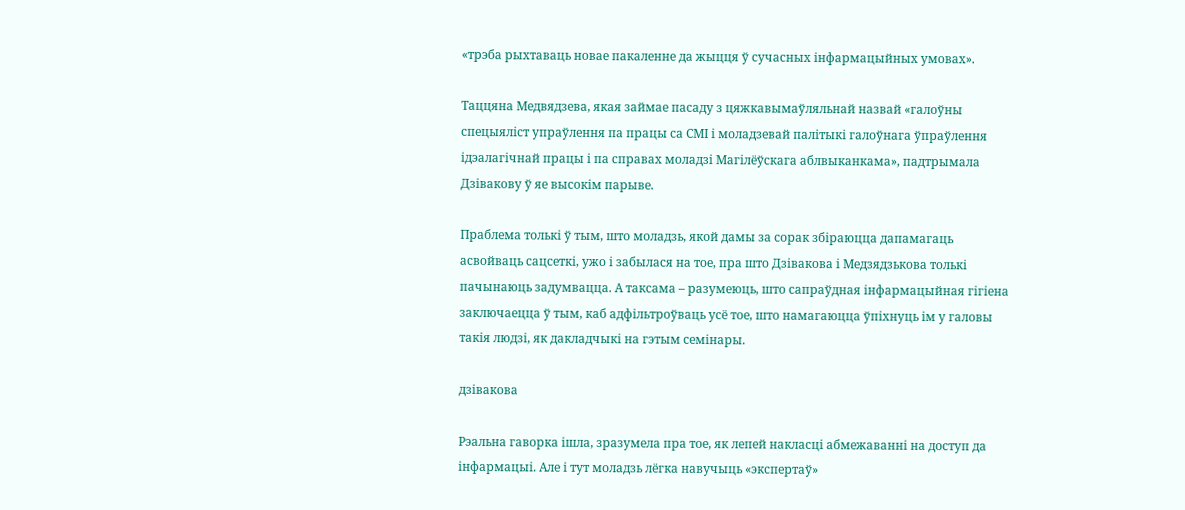«трэба рыхтаваць новае пакаленне да жыцця ў сучасных інфармацыйных умовах».

Таццяна Медвядзева, якая займае пасаду з цяжкавымаўляльнай назвай «галоўны спецыяліст упраўлення па працы са СМІ і моладзевай палітыкі галоўнага ўпраўлення ідэалагічнай працы і па справах моладзі Магілёўскага аблвыканкама», падтрымала Дзівакову ў яе высокім парыве.

Праблема толькі ў тым, што моладзь, якой дамы за сорак збіраюцца дапамагаць асвойваць сацсеткі, ужо і забылася на тое, пра што Дзівакова і Медзядзькова толькі пачынаюць задумвацца. А таксама – разумеюць, што сапраўдная інфармацыйная гігіена заключаецца ў тым, каб адфільтроўваць усё тое, што намагаюцца ўпіхнуць ім у галовы такія людзі, як дакладчыкі на гэтым семінары.

дзівакова

Рэальна гаворка ішла, зразумела пра тое, як лепей накласці абмежаванні на доступ да інфармацыі. Але і тут моладзь лёгка навучыць «экспертаў»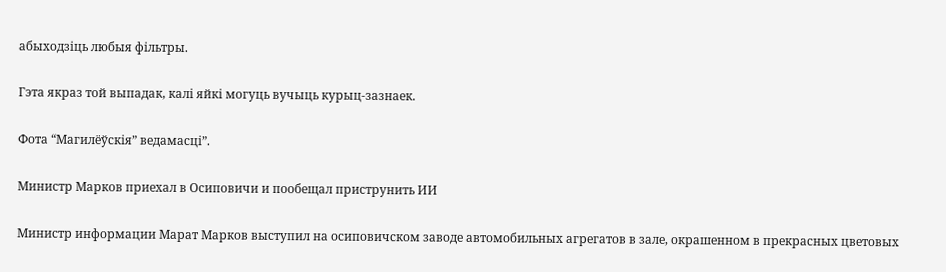абыходзіць любыя фільтры.

Гэта якраз той выпадак, калі яйкі могуць вучыць курыц-зазнаек.

Фота “Магилёўскія” ведамасці”.

Министр Марков приехал в Осиповичи и пообещал приструнить ИИ

Министр информации Марат Марков выступил на осиповичском заводе автомобильных агрегатов в зале, окрашенном в прекрасных цветовых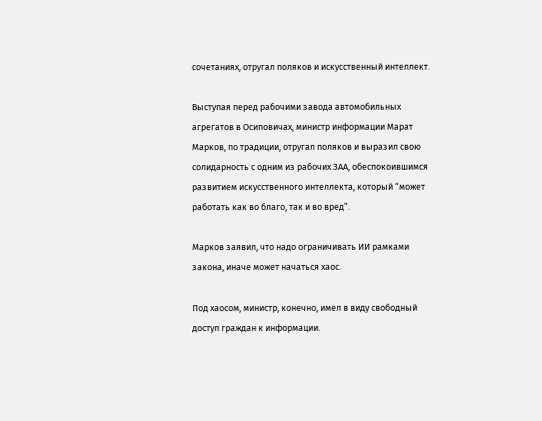сочетаниях, отругал поляков и искусственный интеллект.

Выступая перед рабочими завода автомобильных агрегатов в Осиповичах, министр информации Марат Марков, по традиции, отругал поляков и выразил свою солидарность с одним из рабочих ЗАА, обеспокоившимся развитием искусственного интеллекта, который “может работать как во благо, так и во вред”.

Марков заявил, что надо ограничивать ИИ рамками закона, иначе может начаться хаос.

Под хаосом, министр, конечно, имел в виду свободный доступ граждан к информации.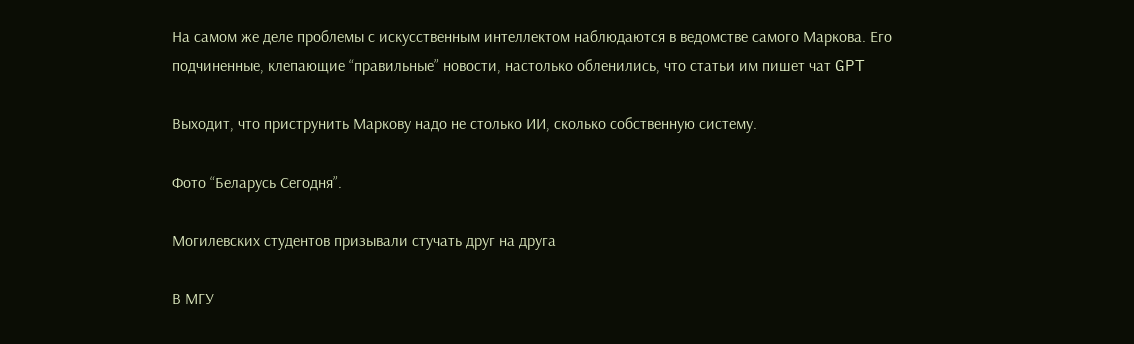На самом же деле проблемы с искусственным интеллектом наблюдаются в ведомстве самого Маркова. Его подчиненные, клепающие “правильные” новости, настолько обленились, что статьи им пишет чат GPT

Выходит, что приструнить Маркову надо не столько ИИ, сколько собственную систему.

Фото “Беларусь Сегодня”.

Могилевских студентов призывали стучать друг на друга

В МГУ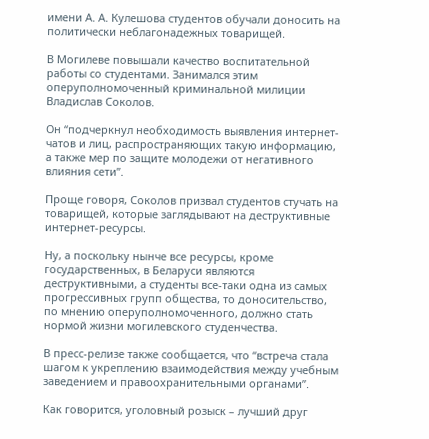имени А. А. Кулешова студентов обучали доносить на политически неблагонадежных товарищей.

В Могилеве повышали качество воспитательной работы со студентами. Занимался этим оперуполномоченный криминальной милиции Владислав Соколов.

Он “подчеркнул необходимость выявления интернет-чатов и лиц, распространяющих такую информацию, а также мер по защите молодежи от негативного влияния сети”.

Проще говоря, Соколов призвал студентов стучать на товарищей, которые заглядывают на деструктивные интернет-ресурсы.

Ну, а поскольку нынче все ресурсы, кроме государственных, в Беларуси являются деструктивными, а студенты все-таки одна из самых прогрессивных групп общества, то доносительство, по мнению оперуполномоченного, должно стать нормой жизни могилевского студенчества.

В пресс-релизе также сообщается, что “встреча стала шагом к укреплению взаимодействия между учебным заведением и правоохранительными органами”.

Как говорится, уголовный розыск – лучший друг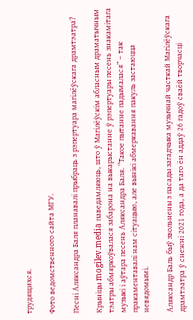трудящихся.

Фото ведомственного сайта МГУ.

Песні Аляксандра Баля планавалі прыбраць з рэпертуара магілёўскага драмтэатра?

Крыніцы mogilev.media паведамляюць, што ў Магілёўскім абласным драматычным тэатры абмяркоўвалася забарона на выкарыстанне ў рэпертуары песень знакамітага музыкі і аўтара песень Аляксандра Баля. “Такое пытанне падымалася” – так пракаментавалі нам сітуацыю, але вынікі абмеркавання пакуль застаюцца невядомымі.

Аляксандр Баль быў звольнены з пасады загадчыка музычнай часткай Магілёўскага драмтэатра ў снежні 2021 года, а да таго ён аддаў 26 гадоў сваёй творчасці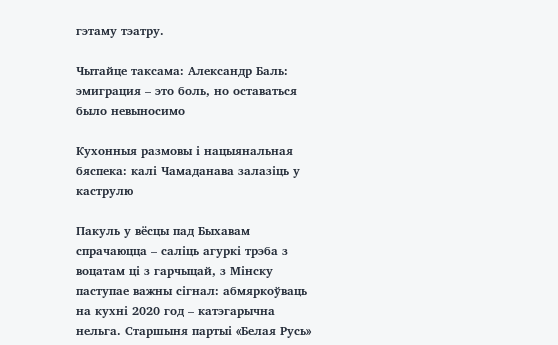гэтаму тэатру.

Чытайце таксама: Александр Баль: эмиграция – это боль, но оставаться было невыносимо

Кухонныя размовы і нацыянальная бяспека: калі Чамаданава залазіць у каструлю

Пакуль у вёсцы пад Быхавам спрачаюцца – саліць агуркі трэба з воцатам ці з гарчыцай, з Мінску паступае важны сігнал: абмяркоўваць на кухні 2020 год – катэгарычна нельга. Старшыня партыі «Белая Русь»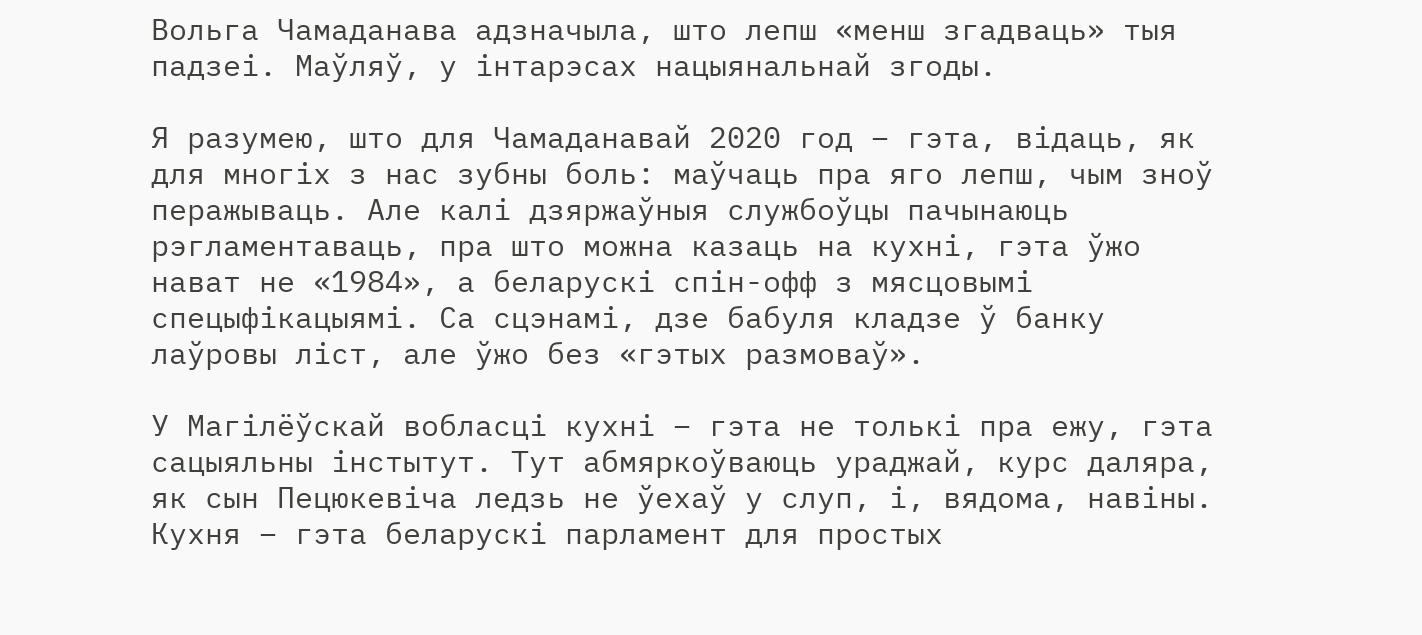Вольга Чамаданава адзначыла, што лепш «менш згадваць» тыя падзеі. Маўляў, у інтарэсах нацыянальнай згоды.

Я разумею, што для Чамаданавай 2020 год – гэта, відаць, як для многіх з нас зубны боль: маўчаць пра яго лепш, чым зноў перажываць. Але калі дзяржаўныя службоўцы пачынаюць рэгламентаваць, пра што можна казаць на кухні, гэта ўжо нават не «1984», а беларускі спін-офф з мясцовымі спецыфікацыямі. Са сцэнамі, дзе бабуля кладзе ў банку лаўровы ліст, але ўжо без «гэтых размоваў».

У Магілёўскай вобласці кухні – гэта не толькі пра ежу, гэта сацыяльны інстытут. Тут абмяркоўваюць ураджай, курс даляра, як сын Пецюкевіча ледзь не ўехаў у слуп, і, вядома, навіны. Кухня – гэта беларускі парламент для простых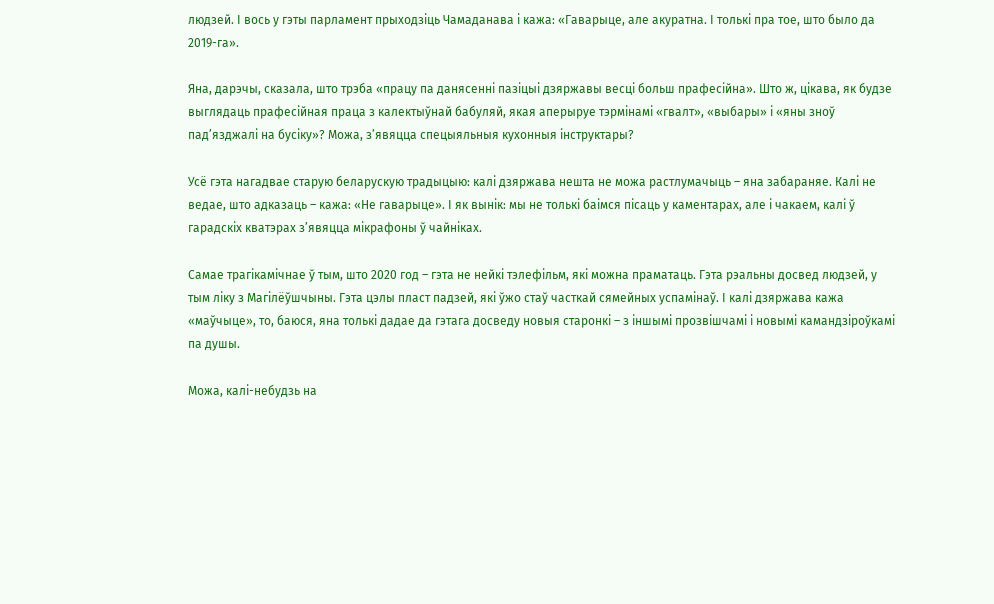людзей. І вось у гэты парламент прыходзіць Чамаданава і кажа: «Гаварыце, але акуратна. І толькі пра тое, што было да 2019-га».

Яна, дарэчы, сказала, што трэба «працу па данясенні пазіцыі дзяржавы весці больш прафесійна». Што ж, цікава, як будзе выглядаць прафесійная праца з калектыўнай бабуляй, якая аперыруе тэрмінамі «гвалт», «выбары» і «яны зноў пад’язджалі на бусіку»? Можа, з’явяцца спецыяльныя кухонныя інструктары?

Усё гэта нагадвае старую беларускую традыцыю: калі дзяржава нешта не можа растлумачыць – яна забараняе. Калі не ведае, што адказаць – кажа: «Не гаварыце». І як вынік: мы не толькі баімся пісаць у каментарах, але і чакаем, калі ў гарадскіх кватэрах з’явяцца мікрафоны ў чайніках.

Самае трагікамічнае ў тым, што 2020 год – гэта не нейкі тэлефільм, які можна праматаць. Гэта рэальны досвед людзей, у тым ліку з Магілёўшчыны. Гэта цэлы пласт падзей, які ўжо стаў часткай сямейных успамінаў. І калі дзяржава кажа «маўчыце», то, баюся, яна толькі дадае да гэтага досведу новыя старонкі – з іншымі прозвішчамі і новымі камандзіроўкамі па душы.

Можа, калі-небудзь на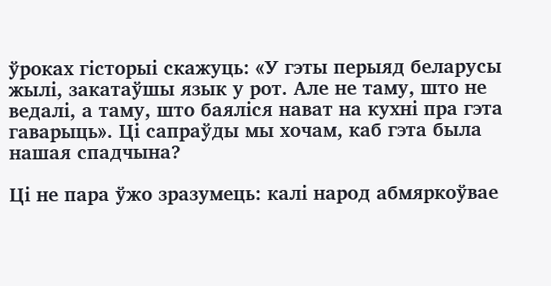ўроках гісторыі скажуць: «У гэты перыяд беларусы жылі, закатаўшы язык у рот. Але не таму, што не ведалі, а таму, што баяліся нават на кухні пра гэта гаварыць». Ці сапраўды мы хочам, каб гэта была нашая спадчына?

Ці не пара ўжо зразумець: калі народ абмяркоўвае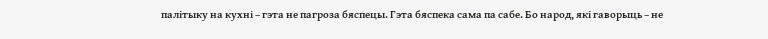палітыку на кухні – гэта не пагроза бяспецы. Гэта бяспека сама па сабе. Бо народ, які гаворыць – не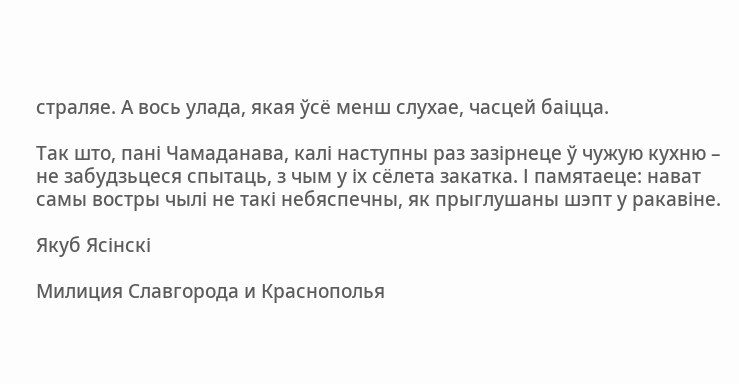страляе. А вось улада, якая ўсё менш слухае, часцей баіцца.

Так што, пані Чамаданава, калі наступны раз зазірнеце ў чужую кухню – не забудзьцеся спытаць, з чым у іх сёлета закатка. І памятаеце: нават самы востры чылі не такі небяспечны, як прыглушаны шэпт у ракавіне.

Якуб Ясінскі

Милиция Славгорода и Краснополья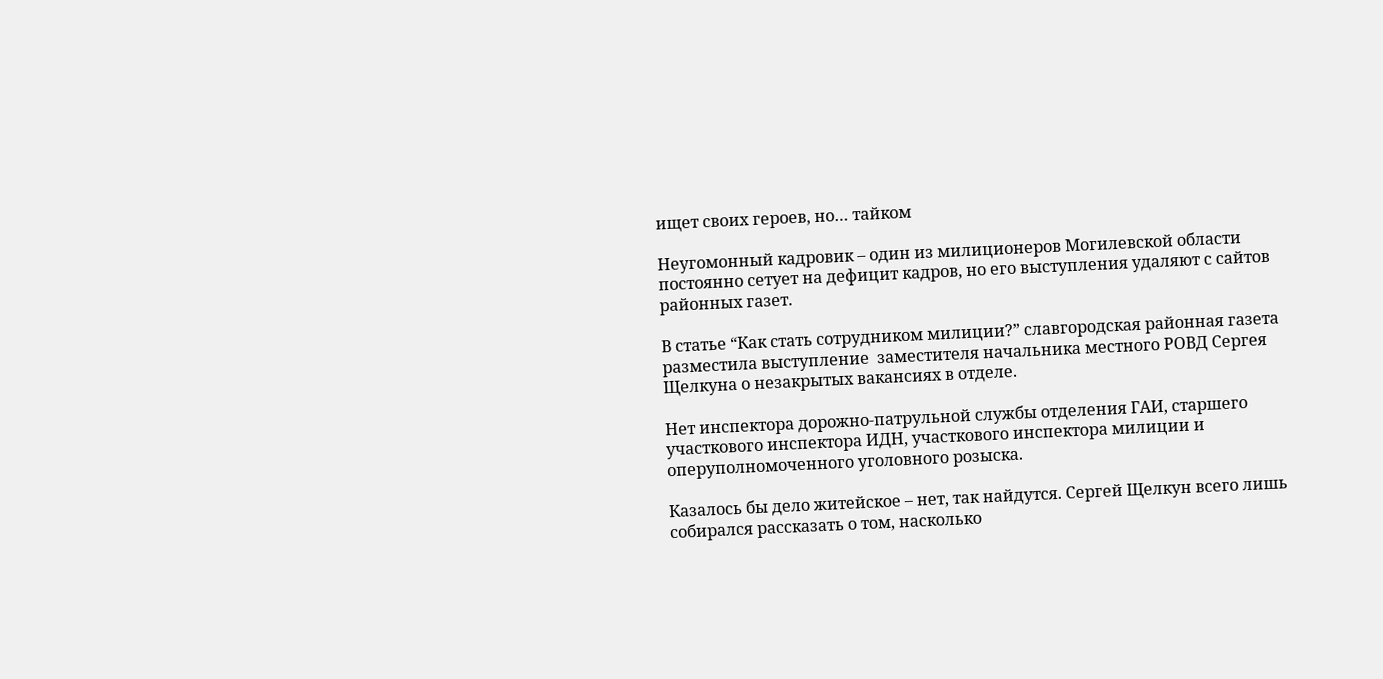ищет своих героев, но… тайком

Неугомонный кадровик – один из милиционеров Могилевской области постоянно сетует на дефицит кадров, но его выступления удаляют с сайтов районных газет.

В статье “Как стать сотрудником милиции?” славгородская районная газета разместила выступление  заместителя начальника местного РОВД Сергея Щелкуна о незакрытых вакансиях в отделе.

Нет инспектора дорожно-патрульной службы отделения ГАИ, старшего участкового инспектора ИДН, участкового инспектора милиции и оперуполномоченного уголовного розыска.

Казалось бы дело житейское – нет, так найдутся. Сергей Щелкун всего лишь собирался рассказать о том, насколько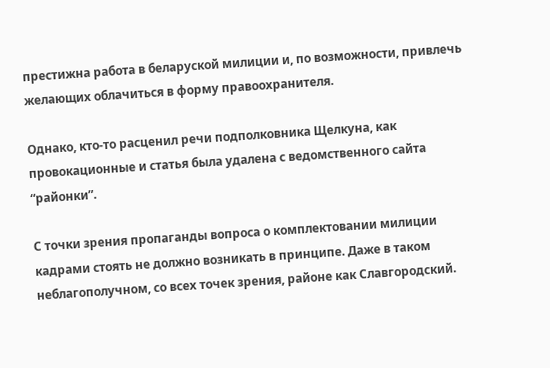престижна работа в беларуской милиции и, по возможности, привлечь желающих облачиться в форму правоохранителя.

Однако, кто-то расценил речи подполковника Щелкуна, как провокационные и статья была удалена с ведомственного сайта “районки”.

С точки зрения пропаганды вопроса о комплектовании милиции кадрами стоять не должно возникать в принципе. Даже в таком неблагополучном, со всех точек зрения, районе как Славгородский.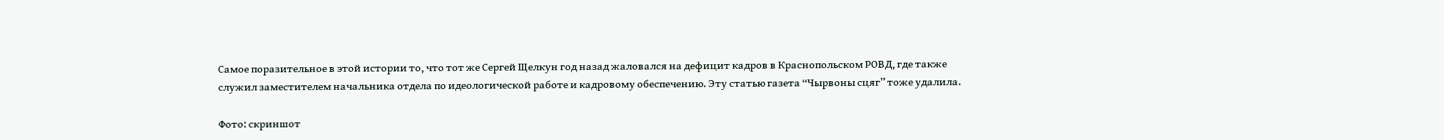Самое поразительное в этой истории то, что тот же Сергей Щелкун год назад жаловался на дефицит кадров в Краснопольском РОВД, где также служил заместителем начальника отдела по идеологической работе и кадровому обеспечению. Эту статью газета “Чырвоны сцяг” тоже удалила.

Фото: скриншот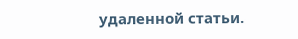удаленной статьи.